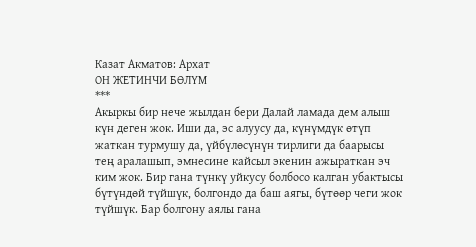Казат Акматов: Архат
ОН ЖЕТИНЧИ БӨЛҮМ
***
Акыркы бир нече жылдан бери Далай ламада дем алыш күн деген жок. Иши да, эс алуусу да, күнүмдүк өтүп жаткан турмушу да, үйбүлөсүнүн тирлиги да баарысы тең аралашып, эмнесине кайсыл экенин ажыраткан эч ким жок. Бир гана түнкү уйкусу болбосо калган убактысы бүтүндөй түйшүк, болгондо да баш аягы, бүтөөр чеги жок түйшүк. Бар болгону аялы гана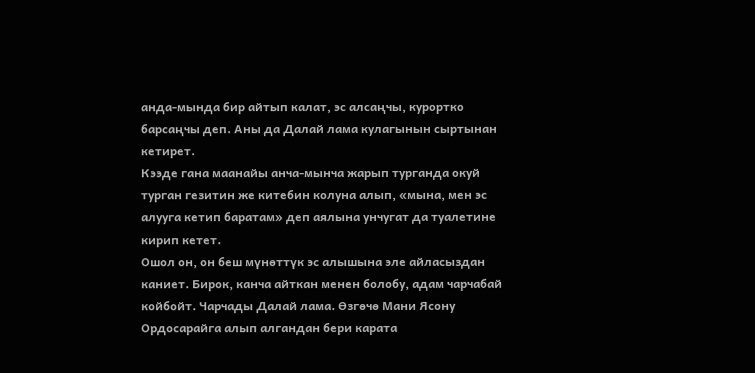анда-мында бир айтып калат, эс алсаңчы, курортко барсаңчы деп. Аны да Далай лама кулагынын сыртынан кетирет.
Кээде гана маанайы анча-мынча жарып турганда окуй турган гезитин же китебин колуна алып, «мына, мен эс алууга кетип баратам» деп аялына унчугат да туалетине кирип кетет.
Ошол он, он беш мүнөттүк эс алышына эле айласыздан каниет. Бирок, канча айткан менен болобу, адам чарчабай койбойт. Чарчады Далай лама. Өзгөчө Мани Ясону Ордосарайга алып алгандан бери карата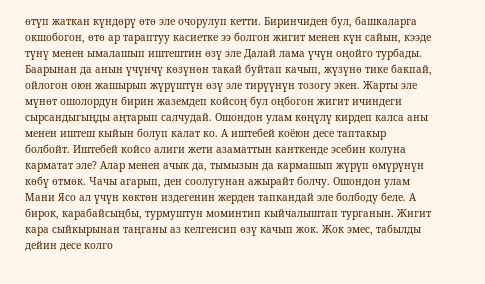өтүп жаткан күндөрү өтө эле очорулуп кетти. Биринчиден бул, башкаларга окшобогон, өтө ар тараптуу касиетке ээ болгон жигит менен күн сайын, кээде түнү менен ымалашып иштештин өзү эле Далай лама үчүн оңойго турбады. Баарынан да анын үчүнчү көзүнөн такай буйтап качып, жүзүнө тике бакпай, ойлогон оюн жашырып жүрүштүн өзү эле тирүүнүн тозогу экен. Жарты эле мүнөт ошолордун бирин жаземдеп койсоң бул оңбогон жигит ичиндеги сырсандыгыңды аңтарып салчудай. Ошондон улам көңүлү кирдеп калса аны менен иштеш кыйын болуп калат ко. А иштебей коёюн десе таптакыр болбойт. Иштебей койсо алиги жети азаматтын канткенде эсебин колуна карматат эле? Алар менен ачык да, тымызын да кармашып жүрүп өмүрүнүн көбү өтмөк. Чачы агарып, ден соолугунан ажырайт болчу. Ошондон улам Мани Ясо ал үчүн көктөн издегенин жерден тапкандай эле болбоду беле. А бирок, карабайсыңбы, турмуштун моминтип кыйчалыштап турганын. Жигит кара сыйкырынан таңганы аз келгенсип өзү качып жок. Жок эмес, табылды дейин десе колго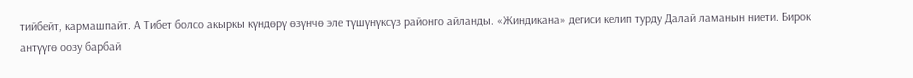тийбейт, кармашпайт. А Тибет болсо акыркы күндөрү өзүнчө эле түшүнүксүз районго айланды. «Жиндикана» дегиси келип турду Далай ламанын ниети. Бирок антүүгө оозу барбай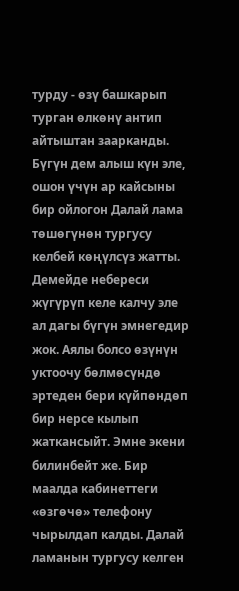турду - өзү башкарып турган өлкөнү антип айтыштан заарканды.
Бүгүн дем алыш күн эле, ошон үчүн ар кайсыны бир ойлогон Далай лама төшөгүнөн тургусу келбей көңүлсүз жатты. Демейде небереси жүгүрүп келе калчу эле ал дагы бүгүн эмнегедир жок. Аялы болсо өзүнүн уктоочу бөлмөсүндө эртеден бери күйпөндөп бир нерсе кылып жаткансыйт. Эмне экени билинбейт же. Бир маалда кабинеттеги «өзгөчө» телефону чырылдап калды. Далай ламанын тургусу келген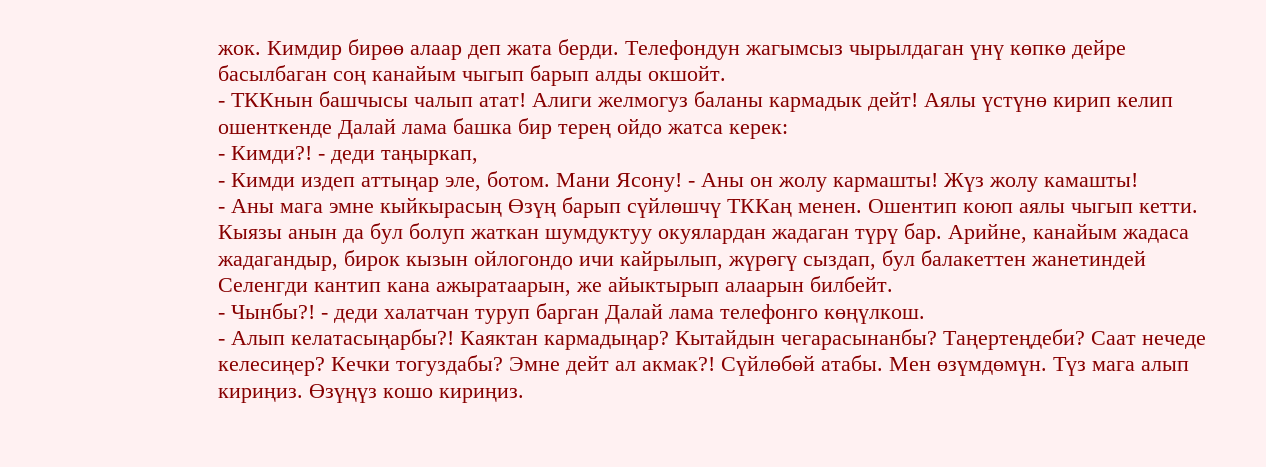жок. Кимдир бирөө алаар деп жата берди. Телефондун жагымсыз чырылдаган үнү көпкө дейре басылбаган соң канайым чыгып барып алды окшойт.
- ТККнын башчысы чалып атат! Алиги желмогуз баланы кармадык дейт! Аялы үстүнө кирип келип ошенткенде Далай лама башка бир терең ойдо жатса керек:
- Кимди?! - деди таңыркап,
- Кимди издеп аттыңар эле, ботом. Мани Ясону! - Аны он жолу кармашты! Жүз жолу камашты!
- Аны мага эмне кыйкырасың Өзүң барып сүйлөшчү ТККаң менен. Ошентип коюп аялы чыгып кетти. Кыязы анын да бул болуп жаткан шумдуктуу окуялардан жадаган түрү бар. Арийне, канайым жадаса жадагандыр, бирок кызын ойлогондо ичи кайрылып, жүрөгү сыздап, бул балакеттен жанетиндей Селенгди кантип кана ажыратаарын, же айыктырып алаарын билбейт.
- Чынбы?! - деди халатчан туруп барган Далай лама телефонго көңүлкош.
- Алып келатасыңарбы?! Каяктан кармадыңар? Кытайдын чегарасынанбы? Таңертеңдеби? Саат нечеде келесиңер? Кечки тогуздабы? Эмне дейт ал акмак?! Сүйлөбөй атабы. Мен өзүмдөмүн. Түз мага алып кириңиз. Өзүңүз кошо кириңиз.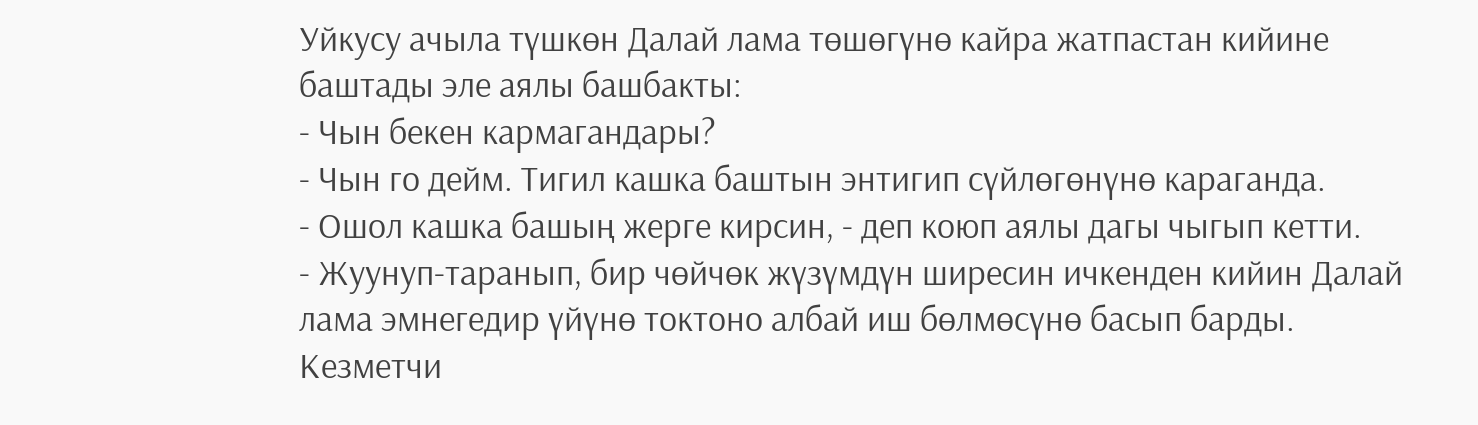Уйкусу ачыла түшкөн Далай лама төшөгүнө кайра жатпастан кийине баштады эле аялы башбакты:
- Чын бекен кармагандары?
- Чын го дейм. Тигил кашка баштын энтигип сүйлөгөнүнө караганда.
- Ошол кашка башың жерге кирсин, - деп коюп аялы дагы чыгып кетти.
- Жуунуп-таранып, бир чөйчөк жүзүмдүн ширесин ичкенден кийин Далай лама эмнегедир үйүнө токтоно албай иш бөлмөсүнө басып барды. Кезметчи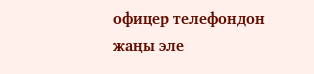офицер телефондон жаңы эле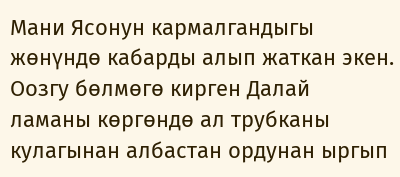Мани Ясонун кармалгандыгы жөнүндө кабарды алып жаткан экен. Оозгу бөлмөгө кирген Далай ламаны көргөндө ал трубканы кулагынан албастан ордунан ыргып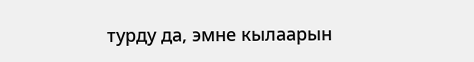турду да, эмне кылаарын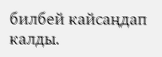билбей кайсаңдап калды.